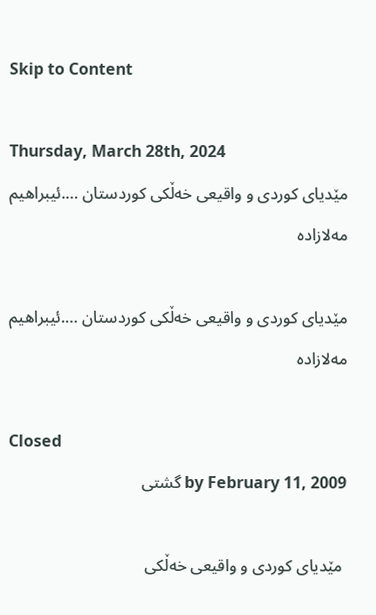Skip to Content

Thursday, March 28th, 2024
مێدیای كوردی و واقیعی خه‌ڵكی كوردستان ….ئیبراهیم مه‌لازاده

مێدیای كوردی و واقیعی خه‌ڵكی كوردستان ….ئیبراهیم مه‌لازاده

Closed
by February 11, 2009 گشتی

 مێدیای كوردی و واقیعی خه‌ڵكی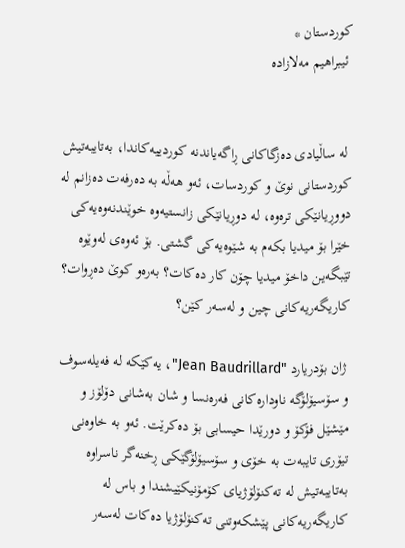كوردستان *
 ئیبراهیم مه‌لازاده


 له ساڵیادی ده‌زگاكانی ڕاگه‌یاندنه‌ كوردییه‌كاندا، به‌تایبه‌تیش كوردستانی نوێ و كوردسات، ئه‌و هه‌ڵه‌ به ده‌رفه‌ت ده‌زانم له دووڕیانێكی تره‌وه، له دوڕیانێكی زانستیه‌وه خوێندنه‌وه‌یه‌كی خێرا بۆ میدیا بكه‌م به شێوه‌یه‌كی گشتی. بۆ ئه‌وه‌ی له‌وێوه تێبگه‌ین داخۆ میدیا چۆن كار ده‌كات؟ به‌ره‌و كوێ ده‌ڕوات؟ كاریگه‌ریه‌كانی چین و له‌سه‌ر كێن؟

 ژان بۆدریارد "Jean Baudrillard"، یه‌كێكه له فه‌یله‌سوف و سۆسیۆلۆگه ناوداره‌كانی فه‌ره‌نسا و شان به‌شانی دۆلۆز و مێشێل فۆكۆ و دورێدا حیسابی بۆ ده‌كرێت. ئه‌و به خاوه‌نی تیۆری تایبه‌ت به خۆی و سۆسیۆلۆگێكی ڕ‌خنه‌گر ناسراوه به‌تایبه‌تیش له ته‌كنۆلۆژیای كۆمۆنیكێیشندا و باس له كاریگه‌ریه‌كانی پێشكه‌وتنی ته‌كنۆلۆژیا ده‌كات له‌سه‌ر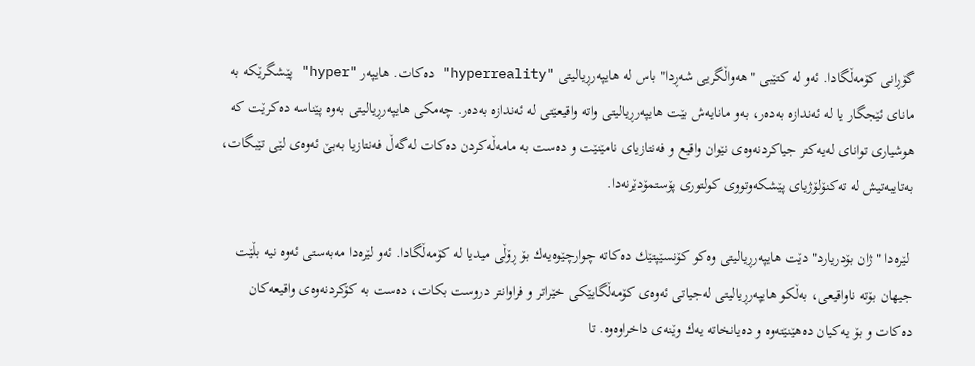گۆڕانی كۆمه‌ڵگادا. ئه‌و له كتێبی "هه‌واڵگریی شه‌ڕدا" باس له هایپه‌رڕیالیتی "hyperreality" ده‌كات. هایپه‌ر "hyper" پێشگرێكه به مانای ئێجگار یا له ئه‌ندازه به‌ده‌ر، به‌و مانایه‌ش بێت هایپه‌رڕیالیتی واته واقیعێتی له ئه‌ندازه به‌ده‌ر. چه‌مكی هایپه‌رڕیالیتی به‌وه‌ پێناسه ده‌كرێت كه هوشیاری توانای له‌یه‌كتر جیاكردنه‌وه‌ی نێوان واقیع و فه‌نتازیای نامێنێت و ده‌ست به مامه‌ڵه‌كردن ده‌كات له‌گه‌ڵ فه‌نتازیا به‌بێ ئه‌وه‌ی لێی تێبگات، به‌تایبه‌تیش له ته‌كنۆلۆژیای پێشكه‌وتووی كولتوری پۆستمۆدێرنه‌دا.

 لێره‌دا "ژان بۆدریارد" دێت هایپه‌رڕیالیتی وه‌كو كۆنسێپتێك ده‌كاته چوارچێوه‌یه‌ك بۆ ڕۆڵی میدیا له كۆمه‌ڵگادا. ئه‌و لێره‌دا مه‌به‌ستی ئه‌وه نیه بڵێت جیهان بۆته ناواقیعی، به‌ڵكو هایپه‌رڕیالیتی له‌جیاتی ئه‌وه‌ی كۆمه‌ڵگایێكی خێراتر و فراوانتر دروست بكات، ده‌ست به كۆكردنه‌وه‌ی واقیعه‌كان ده‌كات و بۆ یه‌كیان ده‌هێنێته‌وه و ده‌یانخاته یه‌ك وێنه‌ی داخراوه‌وه. تا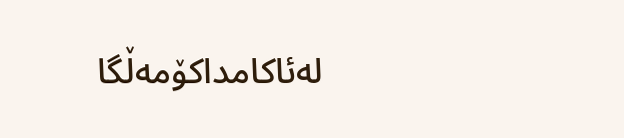له‌ئاكامداكۆمه‌ڵگا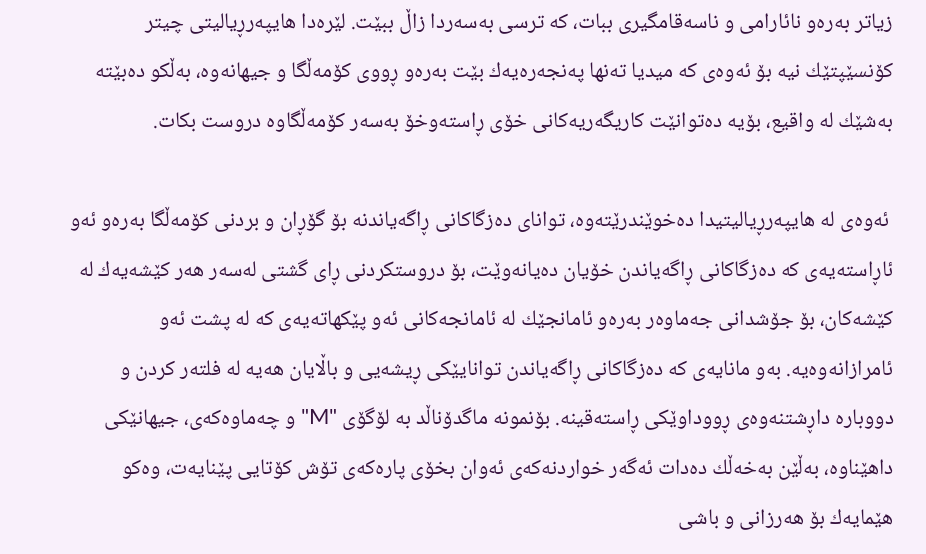زیاتر به‌ره‌و نائارامی و ناسه‌قامگیری ببات، كه ترسی به‌سه‌ردا زاڵ ببێت. لێره‌دا هایپه‌رڕیالیتی چیتر كۆنسێپتێك نیه بۆ ئه‌وه‌ی كه میدیا ته‌نها په‌نجه‌‌ره‌یه‌ك بێت به‌ره‌و ڕووی كۆمه‌ڵگا و جیهانه‌وه، به‌ڵكو ده‌بێته به‌شێك له واقیع، بۆیه ده‌توانێت كاریگه‌ریه‌كانی خۆی ڕاسته‌وخۆ به‌سه‌ر كۆمه‌ڵگاوه دروست بكات.

 ئه‌وه‌ی له هایپه‌رڕیالیتیدا ده‌خوێندرێته‌وه، توانای ده‌زگاكانی ڕاگه‌یاندنه بۆ گۆڕان و بردنی كۆمه‌ڵگا به‌ره‌و ئه‌و ئاڕاسته‌‌یه‌ی كه ده‌زگاكانی ڕاگه‌یاندن خۆیان ده‌یانه‌وێت، بۆ دروستكردنی ڕای گشتی له‌سه‌ر هه‌ر كێشه‌یه‌ك له كێشه‌كان، بۆ جۆشدانی جه‌ماوه‌ر به‌ره‌و ئامانجێك له ئامانجه‌كانی ئه‌و پێكهاته‌یه‌ی كه له پشت ئه‌و ئامرازانه‌وه‌یه‌. به‌و مانایه‌ی كه ده‌زگاكانی ڕاگه‌یاندن توانایێكی ڕیشه‌یی و باڵایان هه‌یه‌ له فلته‌ر كردن و دووباره داڕشتنه‌وه‌ی ڕووداوێكی ڕاسته‌قینه. بۆنمونه ماگدۆناڵد به لۆگۆی "M" و چه‌ماوه‌كه‌ی، جیهانێكی داهێناوه، به‌ڵێن به‌خه‌ڵك ده‌دات ئه‌گه‌ر خواردنه‌كه‌ی ئه‌وان بخۆی پاره‌كه‌ی تۆش كۆتایی پێنایه‌ت، وه‌كو هێمایه‌ك بۆ هه‌رزانی و باشی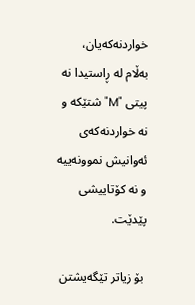خواردنه‌كه‌یان، به‌ڵام له ڕاستیدا نه پیتی "M" شتێكه و نه‌ خواردنه‌‌كه‌ی ئه‌وانیش ‌نموونه‌ییه و نه كۆتاییشی پێدێت.

 بۆ زیاتر تێگه‌یشتن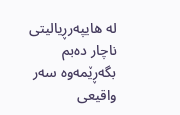له هایپه‌رڕیالیتی ناچار ده‌بم بگه‌ڕێمه‌وه سه‌ر واقیعی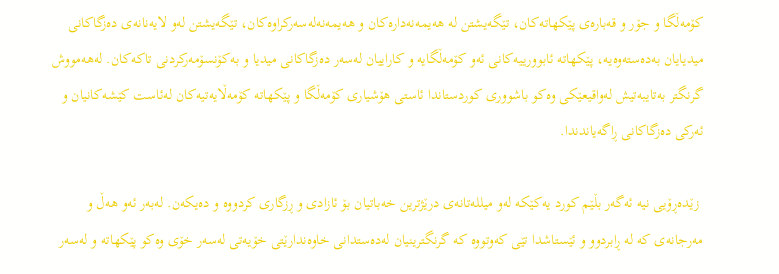كۆمه‌ڵگا و جۆر و قه‌باره‌ی پێكهاته‌كان، تێگه‌یشتن له هه‌یمه‌نه‌داره‌كان و هه‌یمه‌نه‌له‌سه‌ركراوه‌كان، تێگه‌یشتن له‌و لایه‌نانه‌ی ده‌زگاكانی میدیایان به‌ده‌سته‌وه‌یه، پێكهاته‌ ئابوورییه‌كانی ئه‌و كۆمه‌ڵگایه‌ و كاراییان له‌سه‌ر ده‌زگاكانی میدیا و به‌كۆنسۆمه‌ركردنی تاكه‌كان. له‌هه‌مووش گرنگتر به‌تایبه‌تیش له‌واقیعێكی وه‌كو باشووری كوردستاندا ئاستی هۆشیاری كۆمه‌ڵگا و پێكهاته كۆمه‌ڵایه‌تیه‌كان له‌ئاست كێشه‌كانیان و ئه‌ركی ده‌زگاكانی ڕاگه‌یاندندا.

 زێده‌ڕۆیی نیه ئه‌گه‌ر بڵێم كورد یه‌كێكه له‌و میلله‌تانه‌ی درێژترین خه‌باتیان بۆ ئازادی و ڕزگاری كردووه و ده‌یكه‌ن. له‌به‌ر ئه‌و هه‌ڵ و مه‌رجانه‌ی كه له ڕابردوو و ئێستاشدا تێی كه‌وتووه كه گرنگترینیان له‌ده‌ستدانی خاوه‌ندارێتی خۆیه‌تی له‌سه‌ر خۆی وه‌كو پێكهاته و له‌سه‌ر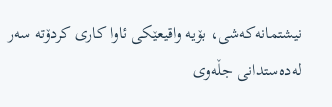نیشتمانه‌كه‌شی، بۆیه واقیعێكی ئاوا كاری كردۆته سه‌ر له‌ده‌ستدانی جڵه‌وی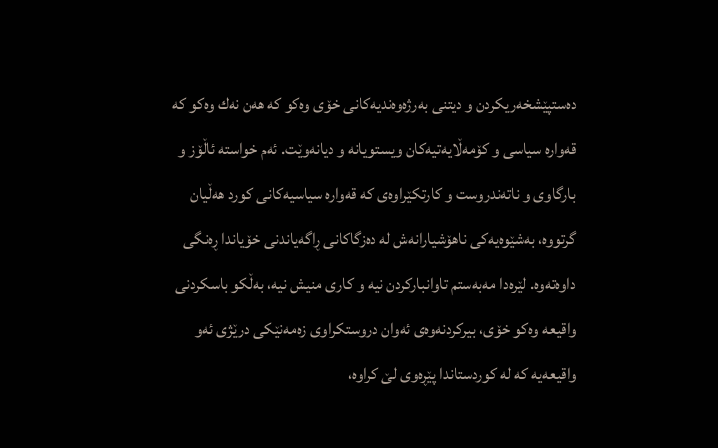ده‌ستپێشخه‌ریكردن و دیتنی به‌رژه‌وه‌ندیه‌كانی خۆی وه‌كو كه هه‌ن نه‌ك وه‌كو كه قه‌واره سیاسی و كۆمه‌ڵایه‌تیه‌كان ویستویانه و د‌یانه‌وێت. ئه‌م خواسته‌ ئاڵۆز و بارگاوی و ناته‌ندروست و كارتكێراوه‌ی كه قه‌واره‌ سیاسیه‌كانی كورد هه‌ڵیان گرتووه، به‌شێوه‌یه‌كی ناهۆشیارانه‌ش له ده‌زگاكانی ڕاگه‌یاندنی خۆیاندا ڕه‌نگی داوه‌ته‌وه. لێره‌دا مه‌به‌ستم تاوانباركردن نیه و كاری منیش نیه، به‌ڵكو باسكردنی واقیعه وه‌‌كو خۆی، بیركردنه‌وه‌ی ئه‌وان دروستكراوی زه‌مه‌نێكی درێژی ئه‌و واقیعه‌یه‌ كه له كوردستاندا پێڕه‌وی لێ كراوه،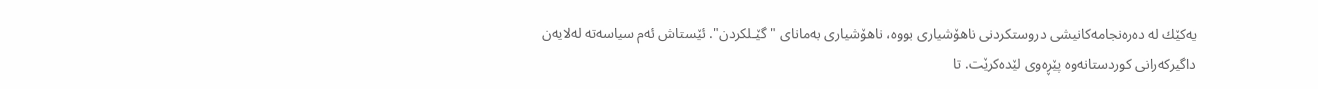یه‌كێك له ده‌ره‌نجامه‌كانیشی دروستكردنی ناهۆشیاری بووه، ناهۆشیاری به‌مانای "گێـلكردن". ئێستاش ئه‌م سیاسه‌ته له‌لایه‌ن داگیركه‌رانی كوردستانه‌وه پێڕه‌وی لێده‌كرێت. تا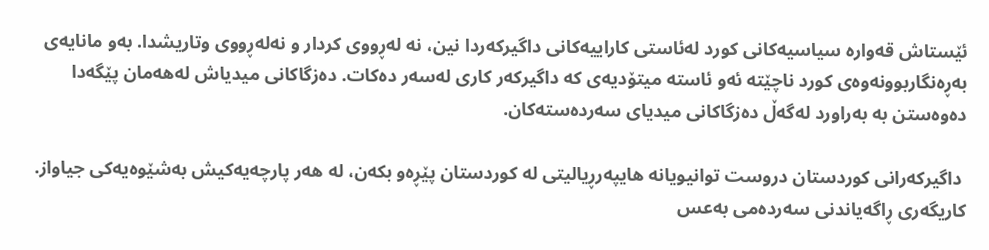ئێستاش قه‌واره سیاسیه‌كانی كورد له‌ئاستی كاراییه‌كانی داگیركه‌ردا نین، نه له‌ڕووی كردار و نه‌له‌ڕووی وتاریشدا. به‌و مانایه‌ی به‌ڕه‌نگاربوونه‌وه‌ی كورد ناچێته ئه‌و ئاسته میتۆدیه‌ی كه داگیركه‌ر كاری له‌سه‌ر ده‌كات. ده‌زگاكانی میدیاش له‌هه‌مان پێگه‌دا ده‌وه‌ستن به به‌راورد له‌گه‌ڵ ده‌زگاكانی میدیای سه‌رده‌سته‌كان.

 داگیركه‌رانی كوردستان دروست توانیویانه هایپه‌رڕیالیتی له كوردستان پێڕه‌و بكه‌ن، له هه‌ر پارچه‌یه‌كیش به‌شێوه‌یه‌كی جیاواز. كاریگه‌ری ڕاگه‌یاندنی سه‌رده‌می به‌عس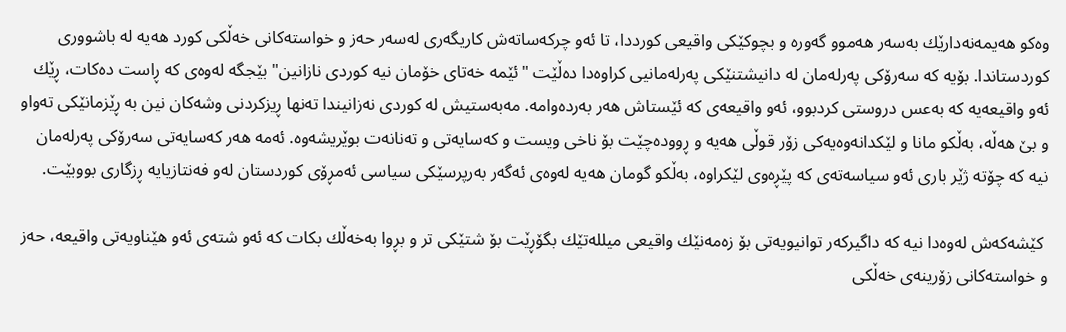وه‌كو هه‌یمه‌نه‌دارێك به‌سه‌ر هه‌موو گه‌وره‌ و بچوكێكی واقیعی كورددا، تا ئه‌و چركه‌ساته‌ش كاریگه‌ری له‌سه‌ر حه‌ز و خواسته‌كانی خه‌ڵكی كورد هه‌یه‌ له باشووری كوردستاندا. بۆیه كه سه‌رۆكی په‌رله‌مان له دانیشتنێكی په‌رله‌مانیی كراوه‌دا ده‌ڵێت "ئێمه خه‌تای خۆمان نیه كوردی نازانین" بێجگه له‌وه‌ی كه ڕاست ده‌كات، ڕێك ئه‌و واقیعه‌یه‌ كه به‌عس دروستی كردبوو، ئه‌و واقیعه‌ی كه ئێستاش هه‌ر به‌رده‌وامه. مه‌به‌ستیش له كوردی نه‌زانیندا ته‌نها ڕیزكردنی وشه‌كان نین به ڕێزمانێكی ته‌واو و بێ هه‌ڵه‌، به‌ڵكو مانا و لێكدانه‌وه‌یه‌كی زۆر قوڵی هه‌یه‌ و ڕووده‌چێت بۆ ناخی ویست و كه‌سایه‌تی و ته‌نانه‌ت بوێریشه‌وه. ئه‌مه هه‌ر كه‌سایه‌تی سه‌رۆكی په‌رله‌مان نیه كه چۆته ژێر باری ئه‌و سیاسه‌ته‌ی كه پێڕه‌وی لێكراوه، به‌ڵكو گومان هه‌یه‌ له‌وه‌ی ئه‌گه‌ر به‌رپرسێكی سیاسی ئه‌مڕۆی كوردستان له‌و فه‌نتازیایه ڕزگاری بووبێت.

 كێشه‌كه‌ش له‌وه‌دا نیه كه داگیركه‌ر توانیویه‌تی بۆ زه‌مه‌نێك واقیعی میلله‌تێك بگۆڕێت بۆ شتێكی تر و بڕوا به‌خه‌ڵك بكات كه ئه‌و شته‌ی ئه‌و هێناویه‌تی واقیعه‌، حه‌ز و خواسته‌كانی زۆرینه‌ی خه‌ڵكی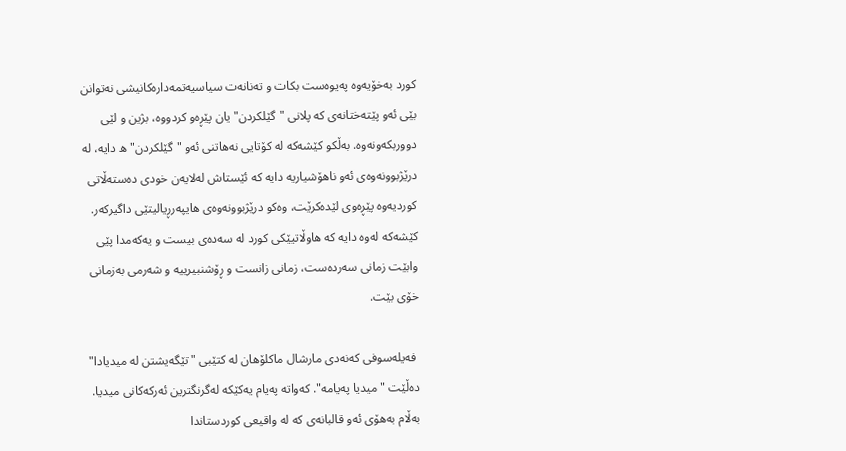كورد به‌خۆیه‌وه په‌یوه‌ست بكات و ته‌نانه‌ت سیاسیه‌تمه‌داره‌كانیشی نه‌توانن بێی ئه‌و پێته‌ختانه‌ی كه پلانی "گێلكردن"یان پێڕه‌و كردووه، بژین و لێی دووربكه‌ونه‌وه. به‌ڵكو كێشه‌كه له كۆتایی نه‌هاتنی ئه‌و "گێلكردن"ه دایه، له درێژبوونه‌وه‌ی ئه‌و ناهۆشیاریه دایه كه ئێستاش له‌لایه‌ن خودی ده‌سته‌ڵاتی كوردیه‌وه پێڕه‌‌وی لێده‌كرێت، وه‌كو درێژبوونه‌وه‌ی هایپه‌رڕیالیتێی داگیركه‌ر. كێشه‌كه له‌وه‌ دایه كه هاوڵاتیێكی كورد له سه‌ده‌ی بیست و یه‌كه‌مدا پێی وابێت زمانی سه‌رده‌ست، زمانی زانست و ڕۆشنبیرییه و شه‌رمی به‌زمانی خۆی بێت.

 فه‌یله‌سوفی كه‌نه‌دی مارشال ماكلۆهان له كتێبی "تێگه‌یشتن له میدیادا" ده‌ڵێت "میدیا په‌یامه". كه‌واته په‌یام یه‌كێكه له‌گرنگترین ئه‌ركه‌كانی میدیا. به‌ڵام به‌هۆی ئه‌و قالبانه‌ی كه له واقیعی كوردستاندا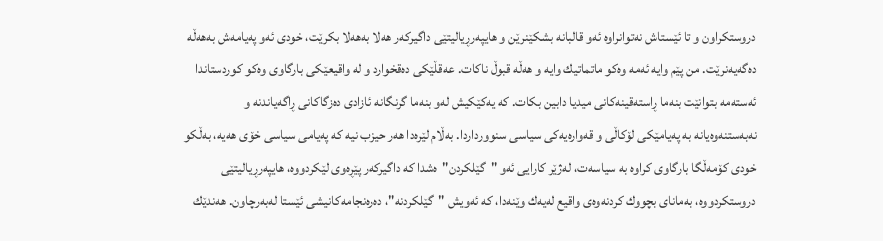دروستكراون و تا ئێستاش نه‌توانراوه ئه‌و قالبانه بشكێنرێن و هایپه‌رڕیالیتێی داگیركه‌ر هه‌لا به‌هه‌لا بكرێت، خودی ئه‌و په‌یامه‌ش به‌هه‌ڵه‌ ده‌گه‌یه‌نرێت. من پێم وایه ئه‌مه وه‌كو ماتماتیك وایه و هه‌ڵه‌ قبوڵ ناكات. عه‌قڵێكی ده‌قخوارد و له واقیعێكی بارگاوی وه‌كو كوردستاندا ئه‌سته‌مه بتوانێت بنه‌ما ڕاسته‌قینه‌كانی میدیا دابین بكات. كه یه‌كێكیش له‌و بنه‌ما گرنگانه ئازادی ده‌زگاكانی ڕاگه‌یاندنه و نه‌به‌ستنه‌وه‌یانه به په‌یامێكی لۆكاڵی و قه‌واره‌یه‌كی سیاسی سنوورداردا. به‌ڵام لێره‌دا هه‌ر حیزب نیه كه په‌یامی سیاسی خۆی هه‌یه‌، به‌ڵكو خودی كۆمه‌ڵگا بارگاوی كراوه به سیاسه‌ت، له‌ژێر كارایی ئه‌و "گێلكردن"ه‌شدا كه داگیركه‌ر پێڕه‌وی لێكردووه، هایپه‌رڕیالیتێی دروستكردووه، به‌مانای بچووك كردنه‌وه‌ی واقیع له‌یه‌ك وێنه‌‌دا، كه ئه‌ویش "گێلكردنه"، ده‌ره‌نجامه‌كانیشی ئێستا له‌به‌رچاون. هه‌ندێك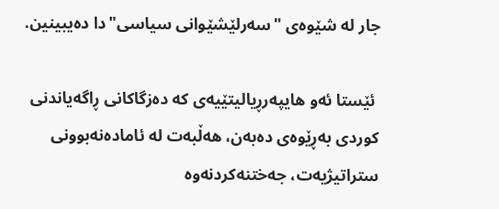جار له شێوه‌ی "سه‌رلێشێوانی سیاسی"دا ده‌یبینین.

 ئێستا ئه‌و هایپه‌رڕیالیتێیه‌ی كه ده‌زگاكانی ڕاگه‌یاندنی كوردی به‌ڕێوه‌ی ده‌به‌ن، هه‌ڵبه‌ت له ئاماده‌نه‌بوونی ستراتیژیه‌ت، جه‌ختنه‌كردنه‌وه‌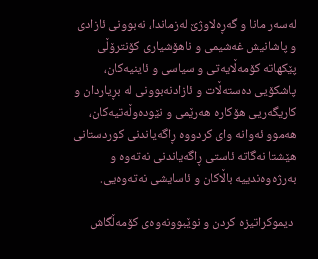له‌سه‌ر مانا و گه‌ڕه‌لاوژێ له‌زماندا، نه‌بوونی ئازادی و پاشانیش غه‌شیمی و ناهۆشیاری كۆنترۆڵی پێكهاته كۆمه‌ڵایه‌تی و سیاسی و ئاینیه‌كان، پاشكۆیی ده‌سته‌ڵات و ئازادنه‌بوونی له بڕیاردان و كاریگه‌ریی هۆكاره هه‌رێمی و نێوده‌وڵه‌تیه‌كان، هه‌موو ئه‌وانه‌ وای كردووه ڕاگه‌یاندنی كوردستانی هێشتا نه‌گاته ئاستی ڕاگه‌یاندنی نه‌ته‌وه و به‌رژه‌وه‌ندییه باڵاكان و ئاسایشی نه‌ته‌وه‌یی.

 دیموكراتیزه‌ كردن و نوێبوونه‌وه‌ی كۆمه‌ڵگاش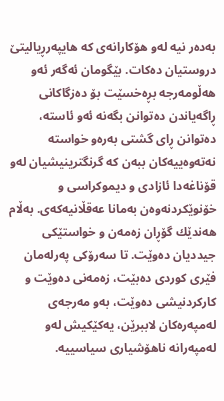به‌ده‌ر نیه له‌و هۆكارانه‌ی كه هایپه‌رڕیالیتێ دروستیان ده‌كات. بێگومان ئه‌گه‌ر ئه‌و هه‌ڵومه‌رجه بڕه‌خسێت بۆ ده‌زگاكانی ڕاگه‌یاندن ده‌توانن بگه‌نه ئه‌و ئاسته، ده‌توانن ڕای گشتی به‌ره‌و خواسته نه‌ته‌وه‌ییه‌كان ببه‌ن كه گرنگترینیشیان له‌و قۆناغه‌دا ئازادی و دیموكراسی و خۆنوێكردنه‌وه‌ن به‌مانا عه‌قڵانیه‌كه‌ی. به‌ڵام هه‌ندێك گۆڕان زه‌مه‌ن و خواستێكی جیددیان ده‌وێت. تا سه‌رۆكی په‌رله‌مان فێری كوردی ده‌بێت، زه‌مه‌نی ده‌وێت و كاركردنیشی ده‌وێت، به‌و مه‌رجه‌ی له‌مپه‌ره‌كان لاببرێن، یه‌كێكیش له‌و له‌مپه‌رانه ناهۆشیاری سیاسییه.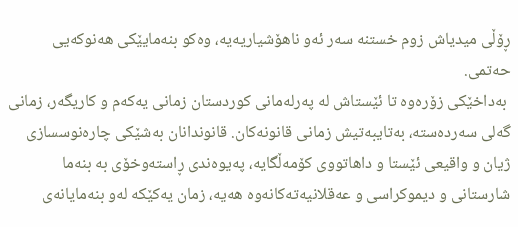ڕۆڵی میدیاش زوم خستنه ‌سه‌ر ئه‌و ناهۆشیاریه‌یه، وه‌كو بنه‌مایێكی هه‌نوكه‌یی حه‌تمی‌.
 به‌داخێكی زۆره‌وه تا ئێستاش له په‌رله‌مانی كوردستان زمانی یه‌كه‌م و كاریگه‌ر، زمانی گه‌لی سه‌رده‌سته، به‌تایبه‌تیش زمانی قانونه‌كان. قانوندانان به‌شێكی چاره‌نوسسازی ژیان و واقیعی ئێستا و داهاتووی كۆمه‌ڵگایه، په‌یوه‌ندی ڕاسته‌وخۆی به بنه‌ما شارستانی و دیموكراسی و عه‌قلانیه‌ته‌كانه‌وه هه‌یه‌، زمان یه‌كێكه له‌و بنه‌مایانه‌ی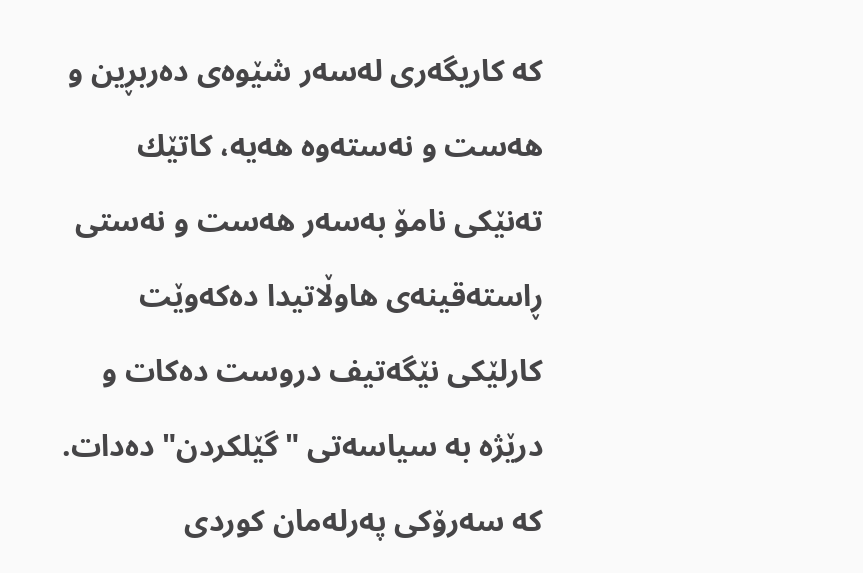كه كاریگه‌ری له‌سه‌ر شێوه‌ی ده‌ربڕین و هه‌ست و نه‌سته‌وه هه‌یه‌، كاتێك ته‌نێكی نامۆ به‌سه‌ر هه‌ست و نه‌ستی ڕاسته‌قینه‌ی هاوڵاتیدا ده‌كه‌وێت كارلێكی نێگه‌تیف دروست ده‌كات و درێژه‌ به سیاسه‌تی "گێلكردن" ده‌دات. كه سه‌رۆكی په‌رله‌مان كوردی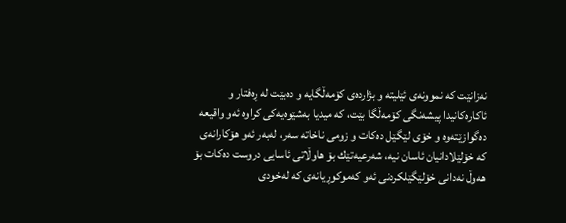نه‌زانێت كه نموونه‌ی ئێلیته‌ و بژارده‌ی كۆمه‌ڵگایه و ده‌بێت له ڕه‌فتار و ئاكاره‌كانیدا پیشه‌نگی كۆمه‌ڵگا بێت، كه میدیا به‌شێوه‌یه‌كی كراوه ئه‌و واقیعه ده‌گوازێته‌وه و خۆی لێگێل ده‌كات و زومی ناخاته سه‌ر، له‌به‌ر ئه‌و هۆكارانه‌ی كه خۆلێلادانیان ئاسان نیه، شه‌رعیه‌تێك بۆ هاوڵاتی ئاسایی دروست ده‌كات بۆ هه‌وڵ نه‌دانی خۆلێگێلكردنی ئه‌و كه‌موكوڕیانه‌ی كه له‌خودی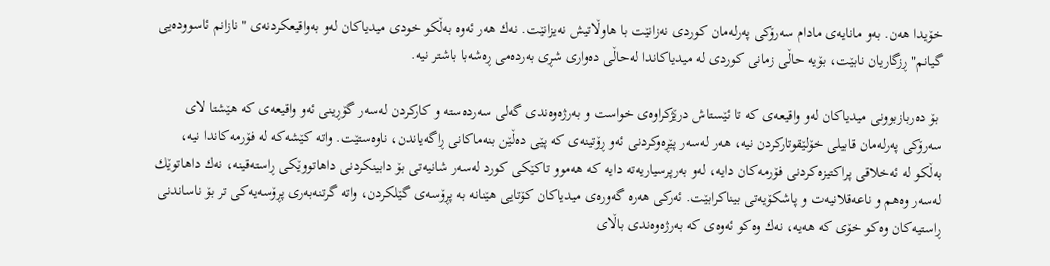خۆیدا هه‌ن. به‌و مانایه‌ی مادام سه‌رۆكی په‌رله‌مان كوردی نه‌زانێت با هاوڵاتیش نه‌یزانێت. نه‌ك هه‌ر ئه‌وه‌ به‌ڵكو خودی میدیاكان له‌و به‌واقیعكردنه‌ی "نازانم ئاسووده‌یی گیانم" ڕزگاریان نابێت، بۆیه حاڵی زمانی كوردی له میدیاكاندا له‌حاڵی ده‌واری شڕی به‌رده‌می ڕه‌شه‌با باشتر نیه.

 بۆ ده‌ربازبوونی میدیاكان له‌و واقیعه‌‌ی كه تا ئێستاش درێژكراوه‌ی خواست و به‌رژه‌وه‌ندی گه‌لی سه‌رده‌سته و كاركردن له‌سه‌ر گۆڕینی ئه‌و واقیعه‌ی كه هێشتا لای سه‌رۆكی په‌رله‌مان قابیلی خۆلێقوتاركردن نیه، هه‌ر له‌سه‌ر پێڕه‌وكردنی ئه‌و ڕۆتینه‌ی كه پێی ده‌ڵێن بنه‌ما‌كانی ڕاگه‌یاندن، ناوه‌ستێت. واته كێشه‌كه له فۆرمه‌كاندا نیه، به‌ڵكو له ئه‌خلاقی پراكتیز‌ه‌كردنی فۆرمه‌كان دایه، له‌و به‌رپرسیاریه‌ته دایه كه هه‌موو تاكێكی كورد له‌سه‌ر شانیه‌تی بۆ دابینكردنی داهاتووێكی ڕاسته‌قینه، نه‌ك داهاتوێك له‌سه‌ر وه‌هم و ناعه‌قلانیه‌ت و پاشكۆیه‌تی بیناكرابێت. ئه‌ركی هه‌ره‌ گه‌وره‌ی میدیاكان كۆتایی هێنانه به پڕۆسه‌ی گێلكردن، واته گرتنه‌به‌ری پڕۆسه‌یه‌كی تر بۆ ناساندنی ڕاستیه‌كان وه‌كو خۆی كه هه‌یه‌، نه‌ك وه‌كو ئه‌وه‌ی كه به‌رژه‌وه‌ندی باڵای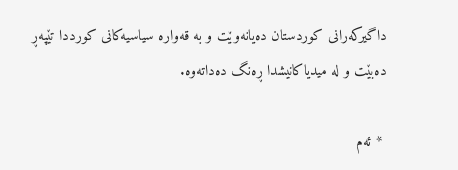داگیركه‌رانی كوردستان ده‌یانه‌وێت و به قه‌واره‌ سیاسیه‌كانی كورددا تێپه‌ڕ ده‌بێت و له میدیاكانیشدا ڕه‌نگ ده‌داته‌وه.

 * ئه‌م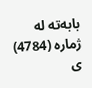بابه‌ته له ژماره (4784) ی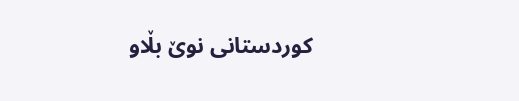كوردستانی نوێ بڵاو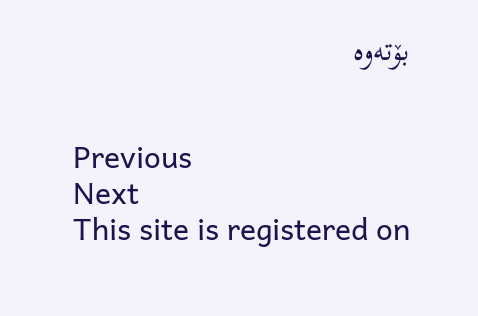بۆته‌وه


Previous
Next
This site is registered on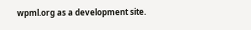wpml.org as a development site.